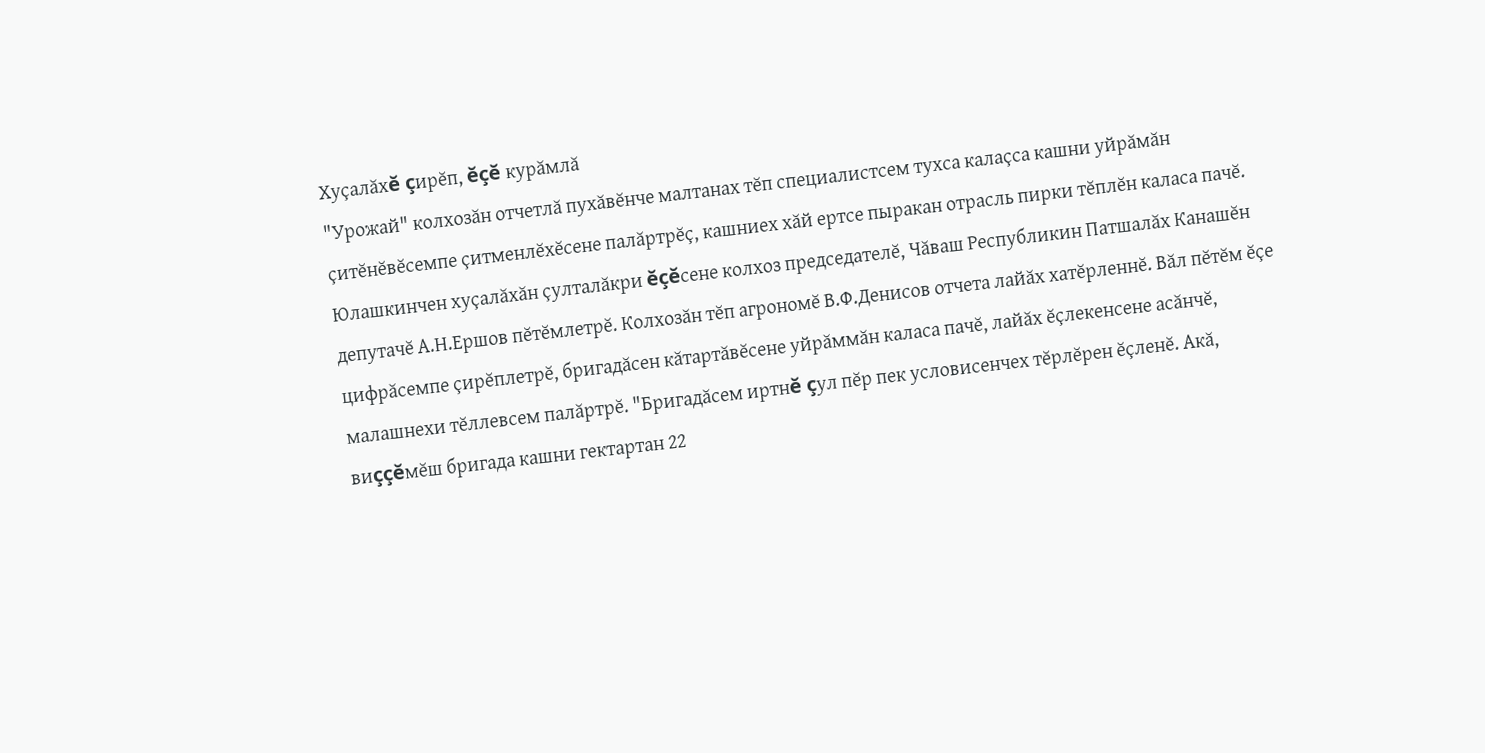Хуçалăхĕ çирĕп, ĕçĕ курăмлă
"Урожай" колхозăн отчетлă пухăвĕнче малтанах тĕп специалистсем тухса калаçса кашни уйрăмăн çитĕнĕвĕсемпе çитменлĕхĕсене палăртрĕç, кашниех хăй ертсе пыракан отрасль пирки тĕплĕн каласа пачĕ. Юлашкинчен хуçалăхăн çулталăкри ĕçĕсене колхоз председателĕ, Чăваш Республикин Патшалăх Канашĕн депутачĕ А.Н.Ершов пĕтĕмлетрĕ. Колхозăн тĕп агрономĕ В.Ф.Денисов отчета лайăх хатĕрленнĕ. Вăл пĕтĕм ĕçе цифрăсемпе çирĕплетрĕ, бригадăсен кăтартăвĕсене уйрăммăн каласа пачĕ, лайăх ĕçлекенсене асăнчĕ, малашнехи тĕллевсем палăртрĕ. "Бригадăсем иртнĕ çул пĕр пек условисенчех тĕрлĕрен ĕçленĕ. Акă, виççĕмĕш бригада кашни гектартан 22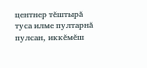центнер тĕштырă туса илме пултарнă пулсан, иккĕмĕш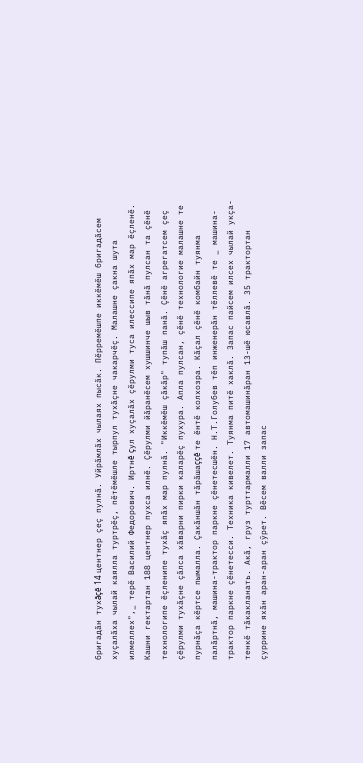бригадăн тухăçĕ 14 центнер çеç пулнă. Уйрăмлăх чылаях пысăк. Пĕрремĕшпе иккĕмĕш бригадăсем хуçалăха чылай каялла туртрĕç, пĕтĕмĕшле тырпул тухăçне чакарчĕç. Малашне çакна шута илмеллех",_ терĕ Василий Федорович. Иртнĕ çул хуçалăх çĕрулми туса илессипе япăх мар ĕçленĕ. Кашни гектартан 188 центнер пухса илнĕ. Çĕрулми йăранĕсем хушшинче шыв тăнă пулсан та çĕнĕ технологипе ĕçленипе тухăç япăх мар пулнă. "Иккĕмĕш çăкăр" тупăш панă. Çĕнĕ агрегатсем çеç çĕрулми тухăçне çăлса хăварни пирки каларĕç пухура. Апла пулсан, çĕнĕ технологие малашне те пурнăçа кĕртсе пымалла. Çакăншăн тăрăшаççĕ те ĕнтĕ колхозра. Кăçал çĕнĕ комбайн туянма палăртнă, машина-трактор паркне çĕнетесшĕн. Н.Т.Голубев тĕп инженерăн тĕллевĕ те _ машина-трактор паркне çĕнетесси. Техника кивелет. Туянма питĕ хаклă. Запас пайсем илсех чылай укçа-тенкĕ тăкакланать. Акă, груз турттармалли 17 автомашинăран 13-шĕ юсавлă. 35 трактортан çуррине яхăн аран-аран çỹрет. Вĕсем валли запас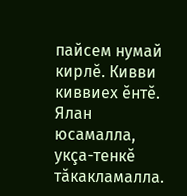пайсем нумай кирлĕ. Кивви киввиех ĕнтĕ. Ялан юсамалла, укçа-тенкĕ тăкакламалла.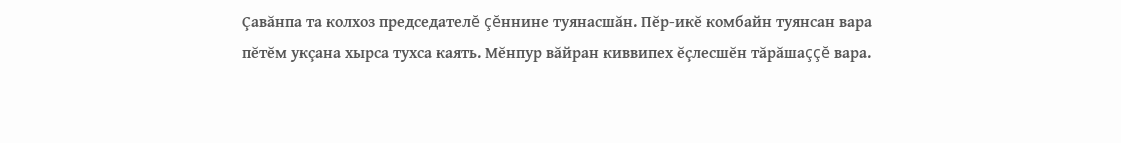Çавăнпа та колхоз председателĕ çĕннине туянасшăн. Пĕр-икĕ комбайн туянсан вара пĕтĕм укçана хырса тухса каять. Мĕнпур вăйран киввипех ĕçлесшĕн тăрăшаççĕ вара.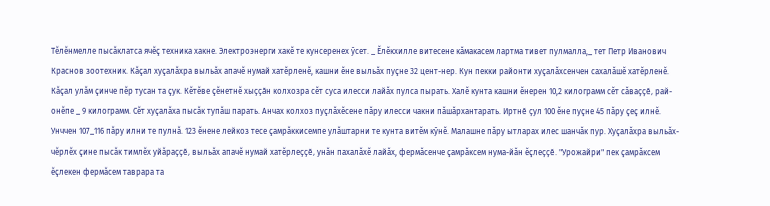Тĕлĕнмелле пысăклатса ячĕç техника хакне. Электроэнерги хакĕ те кунсеренех ỹсет. _ Ĕлĕкхилле витесене кăмакасем лартма тивет пулмалла,_ тет Петр Иванович Краснов зоотехник. Кăçал хуçалăхра выльăх апачĕ нумай хатĕрленĕ, кашни ĕне выльăх пуçне 32 цент-нер. Кун пекки районти хуçалăхсенчен сахалăшĕ хатĕрленĕ. Кăçал улăм çинче пĕр тусан та çук. Кĕтĕве çĕнетнĕ хыççăн колхозра сĕт суса илесси лайăх пулса пырать. Халĕ кунта кашни ĕнерен 10,2 килограмм сĕт сăваççĕ, рай-онĕпе _ 9 килограмм. Сĕт хуçалăха пысăк тупăш парать. Анчах колхоз пуçлăхĕсене пăру илесси чакни пăшăрхантарать. Иртнĕ çул 100 ĕне пуçне 45 пăру çеç илнĕ. Унччен 107_116 пăру илни те пулнă. 123 ĕнене лейкоз тесе çамрăккисемпе улăштарни те кунта витĕм кỹнĕ. Малашне пăру ытларах илес шанчăк пур. Хуçалăхра выльăх-чĕрлĕх çине пысăк тимлĕх уйăраççĕ, выльăх апачĕ нумай хатĕрлеççĕ, унăн пахалăхĕ лайăх, фермăсенче çамрăксем нума-йăн ĕçлеççĕ. "Урожайри" пек çамрăксем ĕçлекен фермăсем таврара та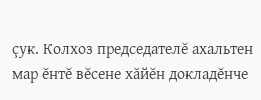çук. Колхоз председателĕ ахальтен мар ĕнтĕ вĕсене хăйĕн докладĕнче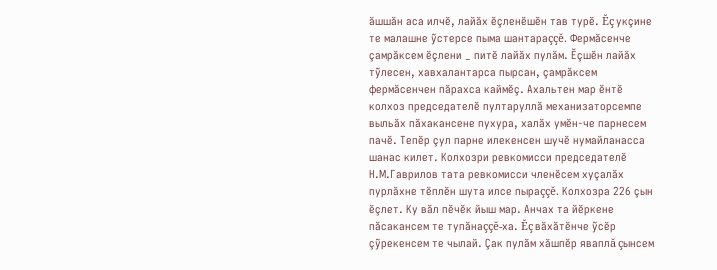ăшшăн аса илчĕ, лайăх ĕçленĕшĕн тав турĕ. Ĕç укçине те малашне ỹстерсе пыма шантараççĕ. Фермăсенче çамрăксем ĕçлени _ питĕ лайăх пулăм. Ĕçшĕн лайăх тỹлесен, хавхалантарса пырсан, çамрăксем фермăсенчен пăрахса каймĕç. Ахальтен мар ĕнтĕ колхоз председателĕ пултаруллă механизаторсемпе выльăх пăхакансене пухура, халăх умĕн-че парнесем пачĕ. Тепĕр çул парне илекенсен шучĕ нумайланасса шанас килет. Колхозри ревкомисси председателĕ Н.М.Гаврилов тата ревкомисси членĕсем хуçалăх пурлăхне тĕплĕн шута илсе пыраççĕ. Колхозра 226 çын ĕçлет. Ку вăл пĕчĕк йыш мар. Анчах та йĕркене пăсакансем те тупăнаççĕ-ха. Ĕç вăхăтĕнче ỹсĕр çỹрекенсем те чылай. Çак пулăм хăшпĕр яваплă çынсем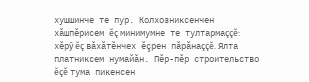хушшинче те пур. Колхозниксенчен хăшпĕрисем ĕç минимумне те тултармаççĕ: хĕрỹ ĕç вăхăтĕнчех ĕçрен пăрăнаççĕ. Ялта платниксем нумайăн. Пĕр-пĕр строительство ĕçĕ тума пикенсен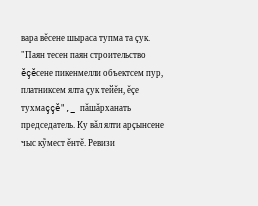вара вĕсене шыраса тупма та çук. "Паян тесен паян строительство ĕçĕсене пикенмелли объектсем пур, платниксем ялта çук тейĕн, ĕçе тухмаççĕ",_ пăшăрханать председатель. Ку вăл ялти арçынсене чыс кỹмест ĕнтĕ. Ревизи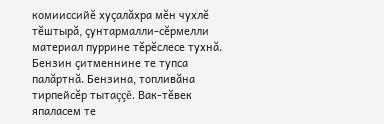комииссийĕ хуçалăхра мĕн чухлĕ тĕштырă, çунтармалли-сĕрмелли материал пуррине тĕрĕслесе тухнă. Бензин çитменнине те тупса палăртнă. Бензина, топливăна тирпейсĕр тытаççĕ. Вак-тĕвек япаласем те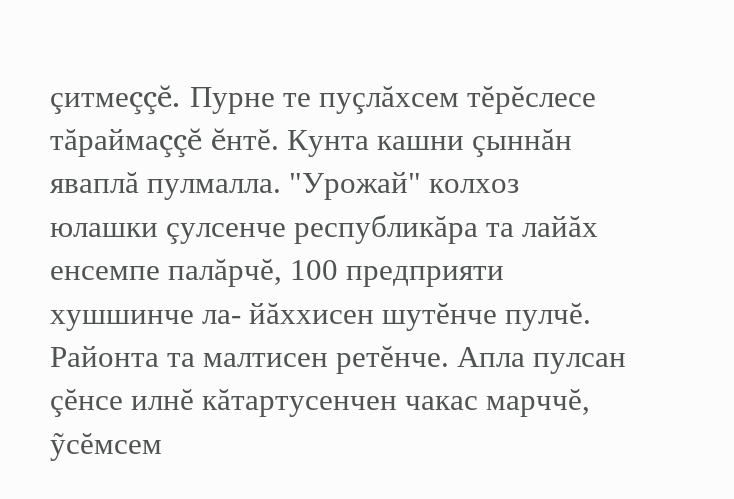çитмеççĕ. Пурне те пуçлăхсем тĕрĕслесе тăраймаççĕ ĕнтĕ. Кунта кашни çыннăн яваплă пулмалла. "Урожай" колхоз юлашки çулсенче республикăра та лайăх енсемпе палăрчĕ, 100 предприяти хушшинче ла- йăххисен шутĕнче пулчĕ. Районта та малтисен ретĕнче. Апла пулсан çĕнсе илнĕ кăтартусенчен чакас марччĕ, ỹсĕмсем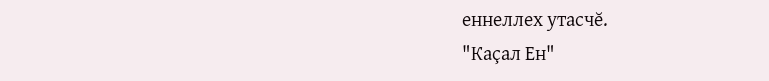еннеллех утасчĕ.
"Каçал Ен"